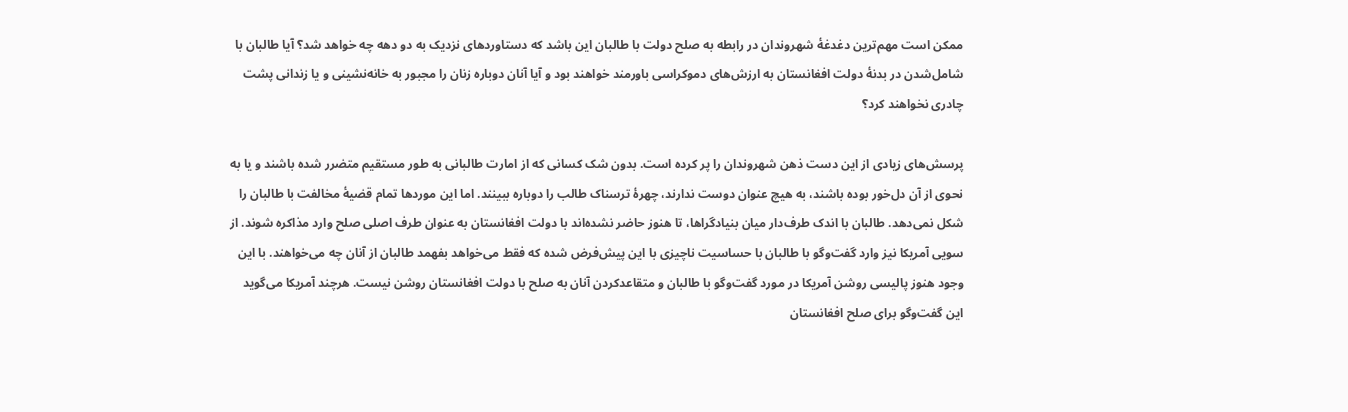ممکن است مهم‌ترین دغدغۀ شهروندان در رابطه به صلح دولت با طالبان این باشد که دستاوردهای نزدیک به دو دهه چه خواهد شد؟ آیا طالبان با شامل‌شدن در بدنۀ دولت افغانستان به ارزش‌های دموکراسی باورمند خواهند بود و آیا آنان دوباره زنان را مجبور به خانه‌نشینی و یا زندانی پشت چادری نخواهند کرد؟

پرسش‌های زیادی از این دست ذهن شهروندان را پر کرده‌ است. بدون شک کسانی ‌که از امارت طالبانی به طور مستقیم متضرر شده‌ باشند و یا به نحوی از آن دل‌خور بوده ‌باشند، به هیچ عنوان دوست ندارند، چهرۀ ترسناک طالب را دوباره ببینند. اما این موردها تمام قضیۀ مخالفت با طالبان را شکل نمی‌دهد. طالبان با اندک طرف‌دار میان بنیادگراها، تا هنوز حاضر نشده‌اند با دولت افغانستان به عنوان طرف اصلی صلح وارد مذاکره شوند. از سویی آمریکا نیز وارد گفت‌وگو با طالبان با حساسیت ناچیزی با این پیش‌فرض شده‌ که فقط می‌خواهد بفهمد طالبان از آنان چه می‌خواهند. با این وجود هنوز پالیسی روشن آمریکا در مورد گفت‌وگو با طالبان و متقاعدکردن آنان به صلح با دولت افغانستان روشن نیست. هرچند آمریکا می‌گوید این گفت‌وگو برای صلح افغانستان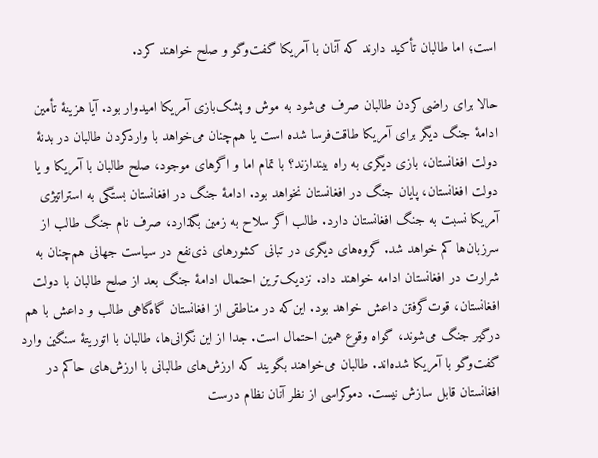است؛ اما طالبان تأکید دارند که آنان با آمریکا گفت‌وگو و صلح خواهند کرد.

حالا برای راضی‌کردن طالبان صرف می‌شود به موش و پشک‌بازی آمریکا امیدوار بود. آیا هزینۀ تأمین ادامۀ جنگ دیگر برای آمریکا طاقت‌فرسا شده ‌است یا هم‌چنان می‌خواهد با واردکردن طالبان در بدنۀ دولت افغانستان، بازی دیگری به راه بیندازند؟ با تمام اما و اگرهای موجود، صلح طالبان با آمریکا و یا دولت افغانستان، پایان جنگ در افغانستان نخواهد بود. ادامۀ جنگ در افغانستان بستگی به استراتیژی آمریکا نسبت به جنگ افغانستان دارد. طالب اگر سلاح به زمین بگذارد، صرف نام جنگ طالب از سرزبان‌ها کم خواهد شد. گروه‌های دیگری در تبانی کشورهای ذی‌نفع در سیاست جهانی هم‌چنان به شرارت در افغانستان ادامه خواهند داد. نزدیک‌ترین احتمال ادامۀ جنگ بعد از صلح طالبان با دولت افغانستان، قوت‌گرفتن داعش خواهد بود. این‌که در مناطقی از افغانستان گاه‌گاهی طالب و داعش با هم درگیر جنگ می‌شوند، گواه وقوع همین احتمال است. جدا از این نگرانی‌ها، طالبان با اتوریتۀ سنگین وارد گفت‌وگو با آمریکا شده‌اند. طالبان می‌خواهند بگویند که ارزش‌های طالبانی با ارزش‌های حاکم در افغانستان قابل سازش نیست. دموکراسی از نظر آنان نظام درست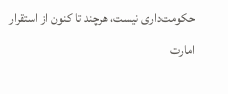حکومت‌داری نیست، هرچند تا کنون از استقرار امارت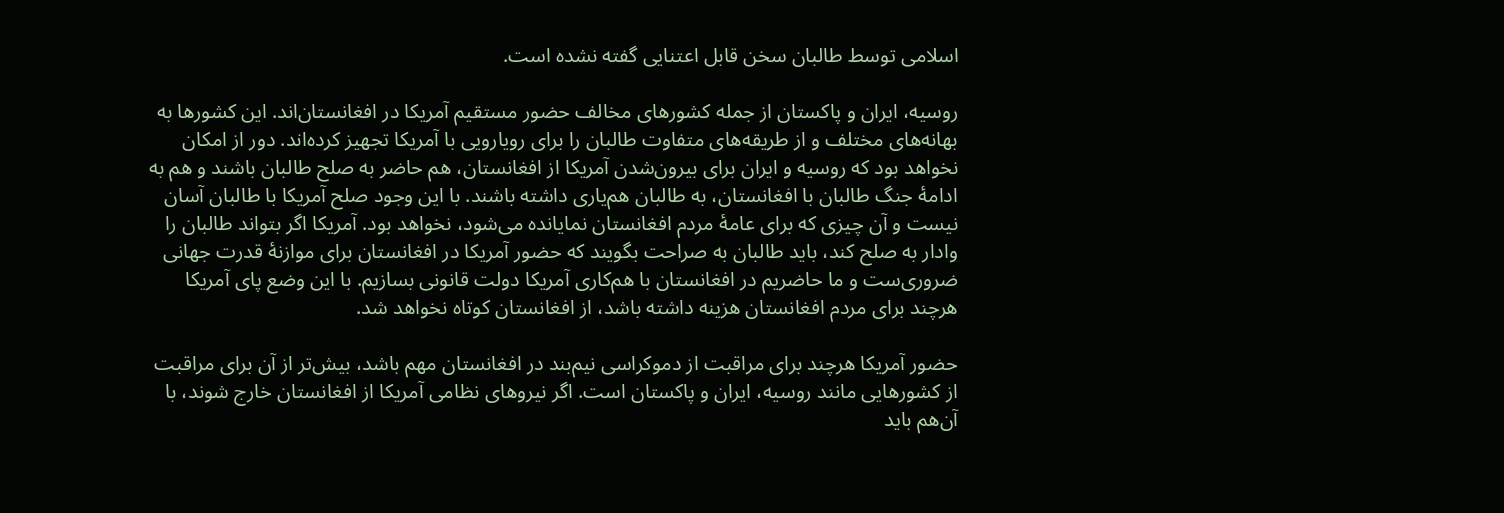اسلامی توسط طالبان سخن قابل اعتنایی گفته نشده ‌است.

روسیه، ایران و پاکستان از جمله کشورهای مخالف حضور مستقیم آمریکا در افغانستان‌اند. این کشورها به بهانه‌های مختلف و از طریقه‌های متفاوت طالبان را برای رویارویی با آمریکا تجهیز کرده‌اند. دور از امکان نخواهد بود که روسیه و ایران برای بیرون‌شدن آمریکا از افغانستان، هم حاضر به صلح طالبان باشند و هم به ادامۀ جنگ طالبان با افغانستان، به طالبان هم‌یاری داشته باشند. با این وجود صلح آمریکا با طالبان آسان نیست و آن چیزی که برای عامۀ مردم افغانستان نمایانده می‌شود، نخواهد بود. آمریکا اگر بتواند طالبان را وادار به صلح کند، باید طالبان به صراحت بگویند که حضور آمریکا در افغانستان برای موازنۀ قدرت جهانی ضروری‌ست و ما حاضریم در افغانستان با هم‌کاری آمریکا دولت قانونی بسازیم. با این وضع پای آمریکا هرچند برای مردم افغانستان هزینه داشته باشد، از افغانستان کوتاه نخواهد شد.

حضور آمریکا هرچند برای مراقبت از دموکراسی نیم‌بند در افغانستان مهم باشد، بیش‌تر از آن برای مراقبت از کشورهایی مانند روسیه، ایران و پاکستان است. اگر نیروهای نظامی آمریکا از افغانستان خارج شوند، با آن‌هم باید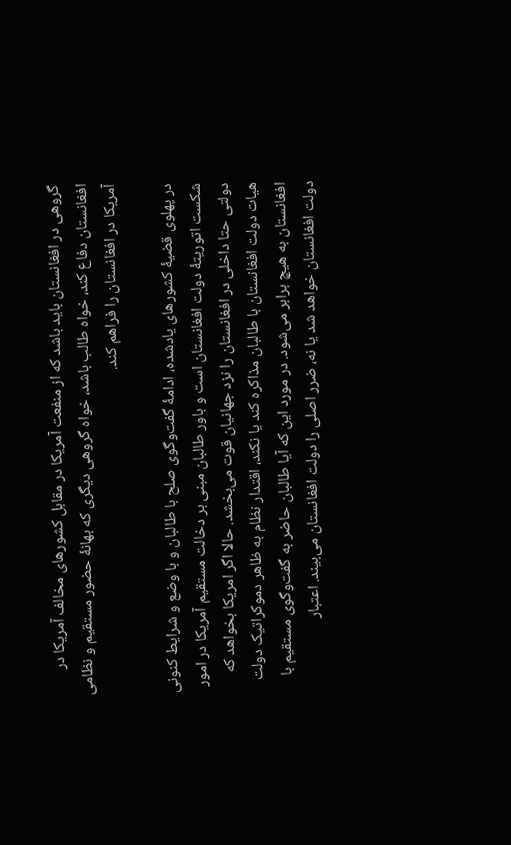گروهی در افغانستان باید باشد که از منفعت آمریکا در مقابل کشورهای مخالف آمریکا در افغانستان دفاع کند، خواه طالب باشد، خواه گروهی دیگری که بهانۀ حضور مستقیم و نظامی آمریکا در افغانستان را فراهم کند.

در پهلوی قضیۀ کشورهای یادشده، ادامۀ گفت‌وگوی صلح با طالبان و با وضع و شرایط کنونی شکست اتوریتۀ دولت افغانستان است و باور طالبان مبنی بر دخالت مستقیم آمریکا در امور دولتی حتا داخلی در افغانستان را نزد جهانیان قوت می‌بخشد. حالا اگر امریکا بخواهد که هیات دولت افغانستان با طالبان مذاکره کند یا نکند، اقتدار نظام به ظاهر دموکراتیک دولت افغانستان به هیچ برابر می‌شود. در مورد این‌ که آیا طالبان حاضر به گفت‌وگوی مستقیم با دولت افغانستان خواهد شد یا نه، ضرر اصلی را دولت افغانستان می‌بیند. اعتبار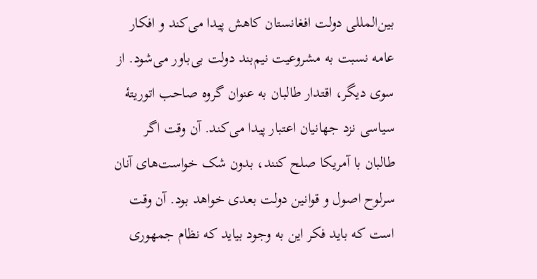بین‌المللی دولت افغانستان کاهش پیدا می‌کند و افکار عامه نسبت به مشروعیت نیم‌بند دولت بی‌باور می‌شود. از سوی دیگر، اقتدار طالبان به عنوان گروه صاحب اتوریتۀ سیاسی نزد جهانیان اعتبار پیدا می‌کند. آن وقت اگر طالبان با آمریکا صلح کنند، بدون شک خواست‌های آنان سرلوح اصول و قوانین دولت بعدی خواهد بود. آن وقت است که باید فکر این به وجود بیاید که نظام جمهوری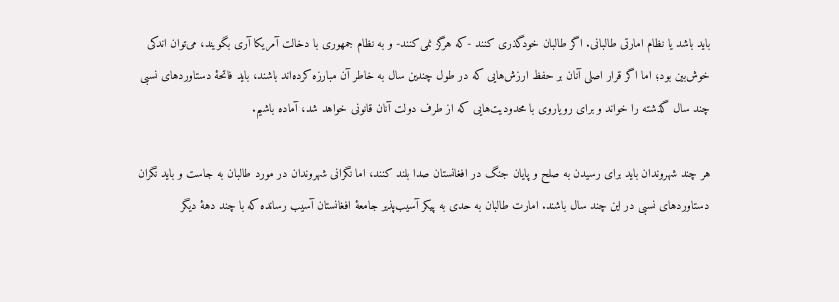باید باشد یا نظام امارتی طالبانی. اگر طالبان خودگذری کنند -که هرگز نمی‌کنند- و به نظام جمهوری با دخالت آمریکا آری بگویند، می‌توان اندکی خوش‌بین بود؛ اما اگر قرار اصلی آنان بر حفظ ارزش‌هایی که در طول چندین سال به خاطر آن مبارزه کرده‌اند باشند، باید فاتحۀ دستاوردهای نسبی چند سال گذشته را خواند و برای رویاروی با محدودیت‌هایی که از طرف دولت آنان قانونی خواهد شد، آماده باشیم.

هر چند شهروندان باید برای رسیدن به صلح و پایان جنگ در افغانستان صدا بلند کنند، اما نگرانی شهروندان در مورد طالبان به‌ جاست و باید نگران دستاوردهای نسبی در این چند سال باشند. امارت طالبان به حدی به پیکر آسیب‌پذیر جامعۀ افغانستان آسیب رسانده که با چند دهۀ دیگر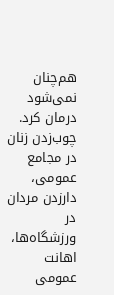هم‌چنان نمی‌شود درمان کرد. چوب‌زدن زنان در مجامع عمومی، دارزدن مردان در ورزشگاه‌ها، اهانت عمومی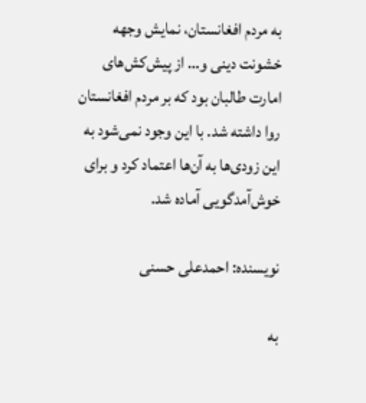به مردم افغانستان، نمایش وجهه خشونت دینی و… از پیش‌کش‌های امارت طالبان بود که بر مردم افغانستان روا داشته شد. با این وجود نمی‌شود به این زودی‌ها به آن‌ها اعتماد کرد و برای خوش‌آمدگویی آماده شد.

نویسنده: احمدعلی حسنی

به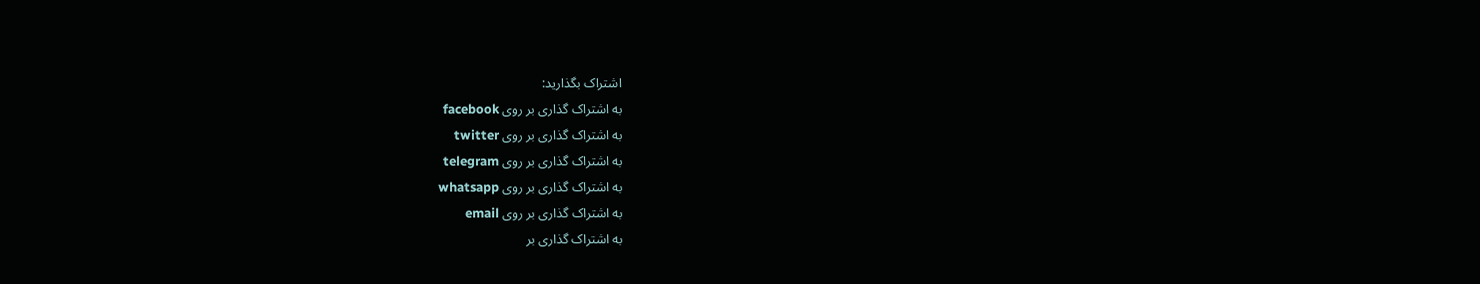اشتراک بگذارید:
به اشتراک گذاری بر روی facebook
به اشتراک گذاری بر روی twitter
به اشتراک گذاری بر روی telegram
به اشتراک گذاری بر روی whatsapp
به اشتراک گذاری بر روی email
به اشتراک گذاری بر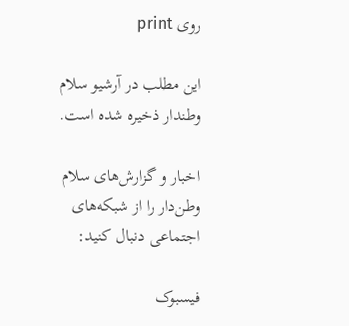روی print

این مطلب در آرشیو سلام وطندار ذخیره شده است.

اخبار و گزارش‌های سلام وطن‌دار را از شبکه‌های اجتماعی دنبال کنید:

فیسبوک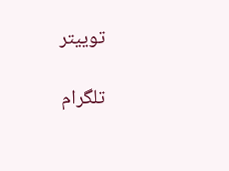توییتر

تلگرام